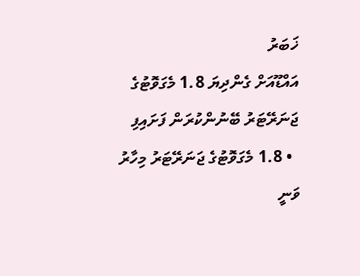ޚަބަރު
އައްޑޫއަށް ގެންދިޔަ 1.8 މެގަވޮޓުގެ ޖަނަރޭޓަރު ބޭނުންކުރަން ފަށައިފި
  • 1.8 މެގަވޮޓުގެ ޖަނަރޭޓަރު މިހާރު ވަނީ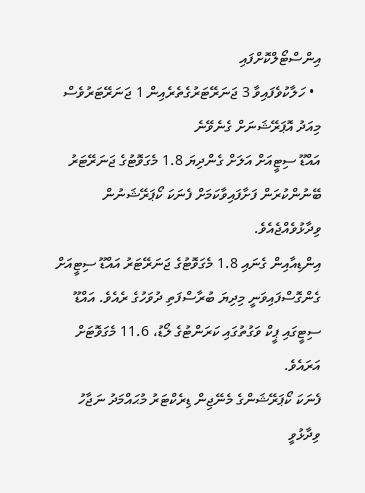އިންސްޓޯލްކޮށްފައި
  • ހަލާކުވެފައިވާ 3 ޖަނަރޭޓަރުގެތެރެއިން 1 ޖަނަރޭޓަރުވެސް މިއަދު އޮޕަރޭޝަނަށް ގެނެވޭނެ
އައްޑޫ ސިޓީއަށް އަލަށް ގެންދިޔަ 1.8 މެގަވޮޓުގެ ޖަނަރޭޓަރު ބޭނުންކުރަން ފަށާފައިވާކަމަށް ފެނަކަ ކޯޕަރޭޝަނުން ވިދާޅުވެއްޖެއެވެ.
އިންޑިއާއިން ގެނައި 1.8 މެގަވޮޓުގެ ޖަނަރޭޓަރު އައްޑޫ ސިޓީއަށް ގެންގޮސްފައިވަނީ މިދިޔަ ބުރާސްފަތި ދުވަހުގެ ރެއެވެ. އައްޑޫ ސިޓީގައި ޕީކް ވަގުތުގައި ކަރަންޓުގެ ލޯޑު، 11.6 މެގަވޮޓަށް އަރައެވެ.
ފެނަކަ ކޯޕަރޭޝަންގެ މެނޭޖިން ޑިރެކްޓަރު މުޙައްމަދު ނަޖާހު ވިދާޅުވީ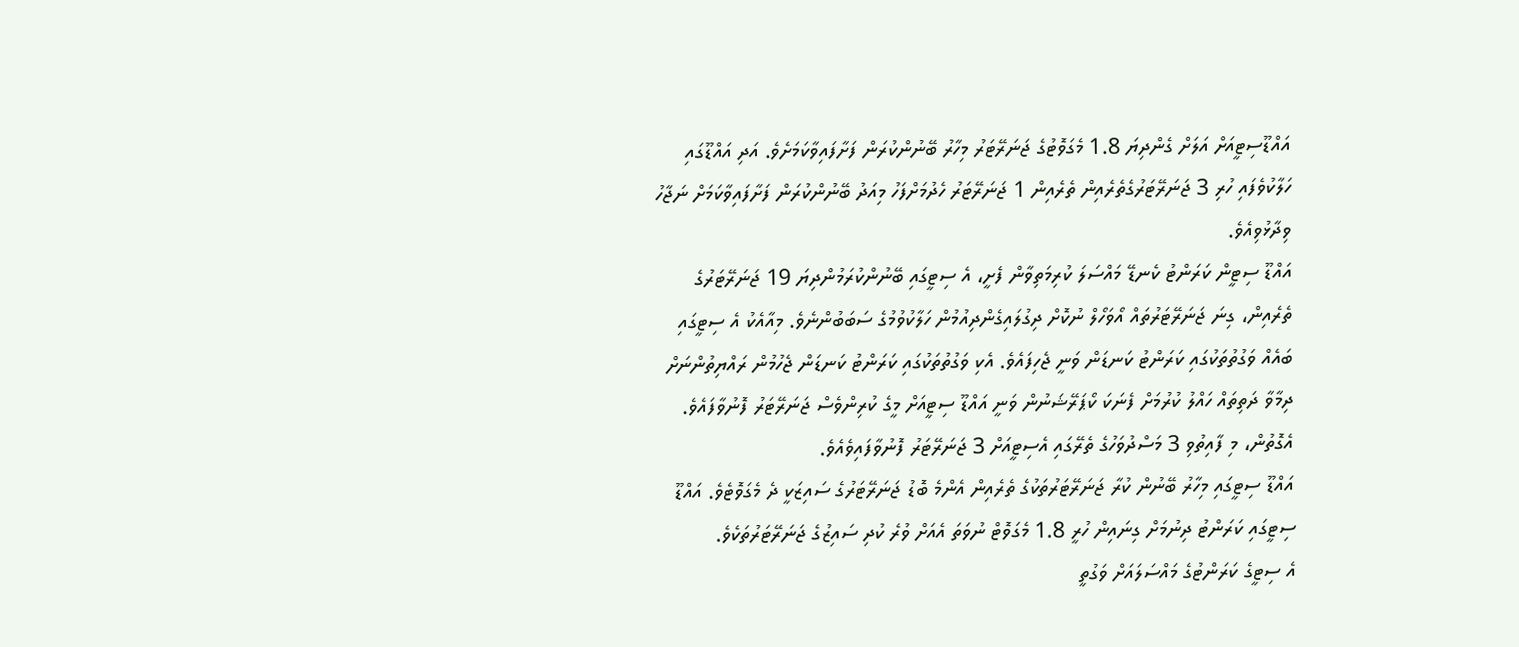އައްޑޫސިޓީއަށް އަލަށް ގެންދިޔަ 1.8 މެގަވޮޓުގެ ޖަނަރޭޓަރު މިހާރު ބޭނުންކުރަން ފަށާފައިވާކަމަށެވެ. އަދި އައްޑޫގައި ހަލާކުވެފައި ހުރި 3 ޖަނަރޭޓަރުގެތެރެއިން ތެރެއިން 1 ޖަނަރޭޓަރު ހެދުމަށްފަހު މިއަދު ބޭނުންކުރަން ފަށާފައިވާކަމަށް ނަޖާހު ވިދާޅުވިއެވެ.
އައްޑޫ ސިޓީން ކަރަންޓު ކެނޑޭ މައްސަލަ ކުރިމަތިވާން ފެށީ، އެ ސިޓީގައި ބޭނުންކުރަމުންދިޔަ 19 ޖަނަރޭޓަރުގެ ތެރެއިން، ގިނަ ޖަނަރޭޓަރުތައް އޯވަހޯލް ނުކޮށް ދިގުލައިގެންދިއުމުން ހަލާކުވުމުގެ ސަބަބުންނެވެ. މިއާއެކު އެ ސިޓީގައި ބައެއް ވަގުތުތަކުގައި ކަރަންޓު ކަނޑަން ވަނީ ޖެހިފައެވެ. އެކި ވަގުތުތަކުގައި ކަރަންޓު ކަނޑަން ޖެހުމުން ރައްޔިތުންނަށް ދިމާވާ ދަތިތައް ހައްލު ކުރުމަށް ފެނަކަ ކޯޕަރޭޝަނުން ވަނީ އައްޑޫ ސިޓީއަށް މީގެ ކުރިންވެސް ޖަނަރޭޓަރު ފޮނުވާފައެވެ. އެގޮތުން، މި ފާއިތުވި 3 މަސްދުވަހުގެ ތެރޭގައި އެސިޓީއަށް 3 ޖަނަރޭޓަރު ފޮނުވާފައިވެއެވެ.
އައްޑޫ ސިޓީގައި މިހާރު ބޭނުން ކުރާ ޖަނަރޭޓަރުތަކުގެ ތެރެއިން އެންމެ ބޮޑު ޖަނަރޭޓަރުގެ ސައިޒަކީ ދެ މެގަވޮޓެވެ. އައްޑޫ ސިޓީގައި ކަރަންޓު ދިނުމަށް ގިނައިން ހުރީ 1.8 މެގަވޮޓް ނުވަތަ އެއަށް ވުރެ ކުދި ސައިޒުގެ ޖަނަރޭޓަރުތަކެވެ.
އެ ސިޓީގެ ކަރަންޓުގެ މައްސަލައަށް ވަގުތީ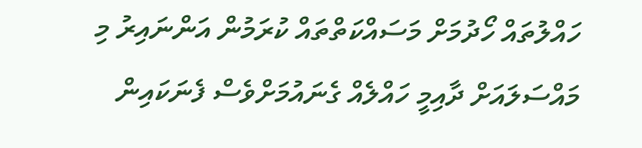ހައްލުތައް ހޯދުމަށް މަސައްކަތްތައް ކުރަމުން އަންނައިރު މި މައްސަލައަށް ދާއިމީ ހައްލެއް ގެނައުމަށްވެސް ފެނަކައިން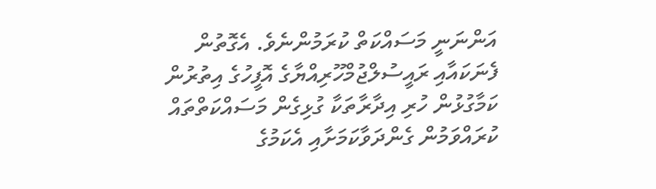އަންނަނީ މަސައްކަތް ކުރަމުންނެވެ. އެގޮތުން ފެނަކައާއި ރައީސުލްޖުމްހޫރިއްޔާގެ އޮފީހުގެ އިތުރުން ކަމާގުޅުން ހުރި އިދާރާތަކާ ގުޅިގެން މަސައްކަތްތައް ކުރައްވަމުން ގެންދަވާކަމަށާއި އެކަމުގެ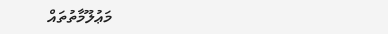މަޢުލޫމާތުތައް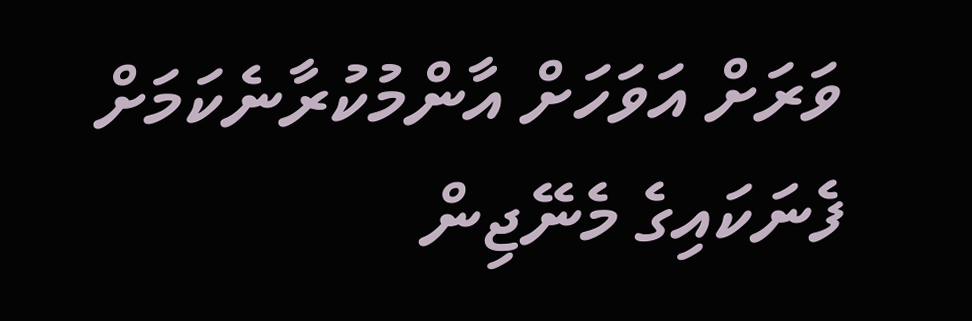ވަރަށް އަވަހަށް އާންމުކުރާނެކަމަށް ފެނަކައިގެ މެނޭޖިން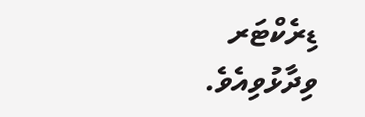ޑިރެކްޓަރ ވިދާޅުވިއެވެ.